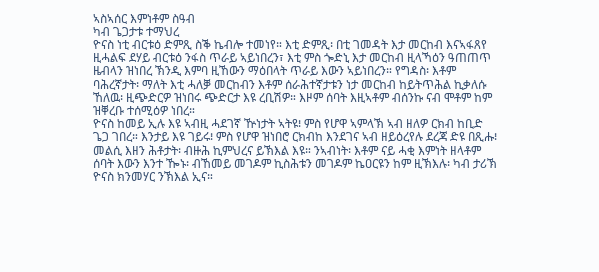ኣስኣሰር እምነቶም ስዓብ
ካብ ጌጋታቱ ተማህረ
ዮናስ ነቲ ብርቱዕ ድምጺ ስቕ ኬብሎ ተመነየ። እቲ ድምጺ፡ በቲ ገመዳት እታ መርከብ እናኣፋጸየ ዚሓልፍ ደሃይ ብርቱዕ ንፋስ ጥራይ ኣይነበረን፣ እቲ ምስ ጐድኒ እታ መርከብ ዚላኻዕን ዓጠጠጥ ዜብላን ዝነበረ ኽንዲ እምባ ዚኸውን ማዕበላት ጥራይ እውን ኣይነበረን። የግዳስ፡ እቶም ባሕረኛታት፡ ማለት እቲ ሓለቓ መርከብን እቶም ሰራሕተኛታቱን ነታ መርከብ ከይትጥሕል ኪቃለሱ ኸለዉ፡ ዚጭድርዎ ዝነበሩ ጭድርታ እዩ ረቢሽዎ። እዞም ሰባት እዚኣቶም ብሰንኩ ናብ ሞቶም ከም ዝቐረቡ ተሰሚዕዎ ነበረ።
ዮናስ ከመይ ኢሉ እዩ ኣብዚ ሓደገኛ ዅነታት ኣትዩ፧ ምስ የሆዋ ኣምላኽ ኣብ ዘለዎ ርክብ ከቢድ ጌጋ ገበረ። እንታይ እዩ ገይሩ፧ ምስ የሆዋ ዝነበሮ ርክብከ እንደገና ኣብ ዘይዕረየሉ ደረጃ ድዩ በጺሑ፧ መልሲ እዘን ሕቶታት፡ ብዙሕ ኪምህረና ይኽእል እዩ። ንኣብነት፡ እቶም ናይ ሓቂ እምነት ዘላቶም ሰባት እውን እንተ ዀኑ፡ ብኸመይ መገዶም ኪስሕቱን መገዶም ኬዐርዩን ከም ዚኽእሉ፡ ካብ ታሪኽ ዮናስ ክንመሃር ንኽእል ኢና።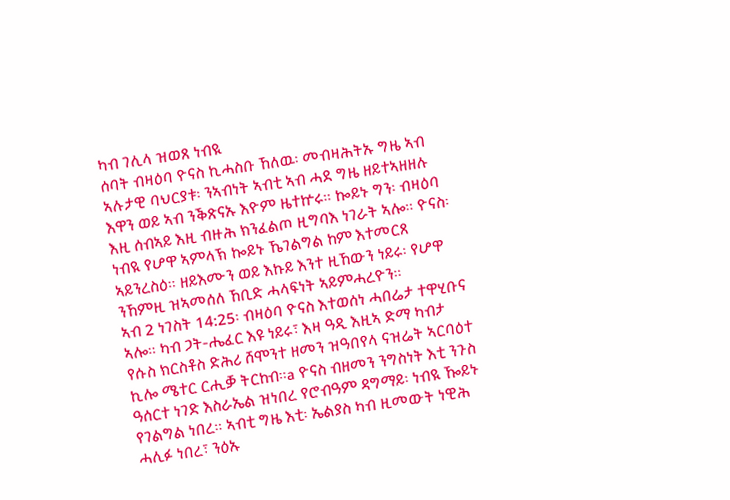ካብ ገሊላ ዝወጸ ነብዪ
ሰባት ብዛዕባ ዮናስ ኪሓስቡ ኸለዉ፡ መብዛሕትኡ ግዜ ኣብ ኣሉታዊ ባህርያቱ፡ ንኣብነት ኣብቲ ኣብ ሓደ ግዜ ዘይተኣዘዘሉ እዋን ወይ ኣብ ንቕጽናኡ እዮም ዜተኵሩ። ኰይኑ ግን፡ ብዛዕባ እዚ ሰብኣይ እዚ ብዙሕ ክንፈልጦ ዚግባእ ነገራት ኣሎ። ዮናስ፡ ነብዪ የሆዋ ኣምላኽ ኰይኑ ኼገልግል ከም እተመርጸ ኣይንረስዕ። ዘይእሙን ወይ እኩይ እንተ ዚኸውን ነይሩ፡ የሆዋ ንኸምዚ ዝኣመሰለ ኸቢድ ሓላፍነት ኣይምሓረዮን።
ኣብ 2 ነገስት 14:25፡ ብዛዕባ ዮናስ እተወሰነ ሓበሬታ ተዋሂቡና ኣሎ። ካብ ጋት-ሔፈር እዩ ነይሩ፣ እዛ ዓዲ እዚኣ ድማ ካብታ የሱስ ክርስቶስ ድሕሪ ሸሞንተ ዘመን ዝዓበየላ ናዝሬት ኣርባዕተ ኪሎ ሜተር ርሒቓ ትርከብ።a ዮናስ ብዘመን ንግስነት እቲ ንጉስ ዓሰርተ ነገድ እስራኤል ዝነበረ የሮብዓም ዳግማይ፡ ነብዪ ዀይኑ የገልግል ነበረ። ኣብቲ ግዜ እቲ፡ ኤልያስ ካብ ዚመውት ነዊሕ ሓሊፉ ነበረ፣ ንዕኡ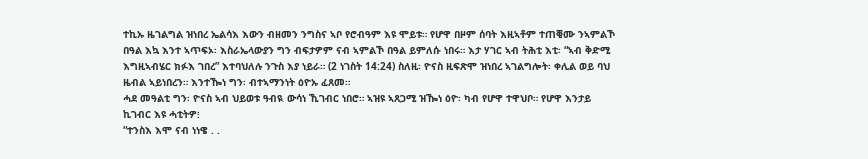ተኪኡ ዜገልግል ዝነበረ ኤልሳእ እውን ብዘመን ንግስና ኣቦ የሮብዓም እዩ ሞይቱ። የሆዋ በዞም ሰባት እዚኣቶም ተጠቒሙ ንኣምልኾ በዓል እኳ እንተ ኣጥፍኦ፡ እስራኤላውያን ግን ብፍታዎም ናብ ኣምልኾ በዓል ይምለሱ ነበሩ። እታ ሃገር ኣብ ትሕቲ እቲ፡ “ኣብ ቅድሚ እግዚኣብሄር ክፉእ ገበረ” እተባህለሉ ንጉስ እያ ነይራ። (2 ነገስት 14:24) ስለዚ፡ ዮናስ ዚፍጽሞ ዝነበረ ኣገልግሎት፡ ቀሊል ወይ ባህ ዜብል ኣይነበረን። እንተዀነ ግን፡ ብተኣማንነት ዕዮኡ ፈጸመ።
ሓደ መዓልቲ ግን፡ ዮናስ ኣብ ህይወቱ ዓብዪ ውሳነ ኺገብር ነበሮ። ኣዝዩ ኣጸጋሚ ዝዀነ ዕዮ፡ ካብ የሆዋ ተዋህቦ። የሆዋ እንታይ ኪገብር እዩ ሓቲትዎ፧
“ተንስእ እሞ ናብ ነነዌ . .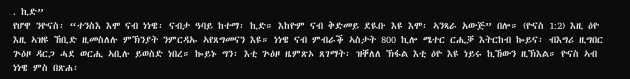. ኪድ”
የሆዋ ንዮናስ፡ “ተንስእ እሞ ናብ ነነዌ፡ ናብታ ዓባይ ከተማ፡ ኪድ። እከዮም ናብ ቅድመይ ደዪቡ እዩ እሞ፡ ኣንጻራ አውጅ” በሎ። (ዮናስ 1:2) እዚ ዕዮ እዚ ኣዝዩ ኸቢድ ዚመስለሉ ምኽንያት ንምርዳኡ ኣየጸግመናን እዩ። ነነዌ ናብ ምብራቕ ኣስታት 800 ኪሎ ሜተር ርሒቓ እትርከብ ኰይና፡ ብእግሪ ዚግበር ጕዕዞ ዳርጋ ሓደ ወርሒ ኣቢሉ ይወስድ ነበረ። ኰይኑ ግን፡ እቲ ጕዕዞ ዜምጽኦ ጸገማት፡ ዝቐለለ ኽፋል እቲ ዕዮ እዩ ነይሩ ኪኸውን ዚኽእል። ዮናስ ኣብ ነነዌ ምስ በጽሐ፡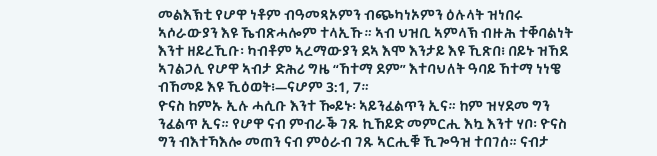መልእኽቲ የሆዋ ነቶም ብዓመጻኦምን ብጭካነኦምን ዕሉላት ዝነበሩ ኣሶራውያን እዩ ኼብጽሓሎም ተላኢኹ። ኣብ ህዝቢ ኣምላኽ ብዙሕ ተቐባልነት እንተ ዘይረኺቡ፡ ካብቶም ኣረማውያን ደኣ እሞ እንታይ እዩ ኺጽበ፧ በይኑ ዝኸደ ኣገልጋሊ የሆዋ ኣብታ ድሕሪ ግዜ “ኸተማ ደም” እተባህለት ዓባይ ኸተማ ነነዌ ብኸመይ እዩ ኺዕወት፧—ናሆም 3:1, 7።
ዮናስ ከምኡ ኢሉ ሓሲቡ እንተ ዀይኑ፡ ኣይንፈልጥን ኢና። ከም ዝሃደመ ግን ንፈልጥ ኢና። የሆዋ ናብ ምብራቕ ገጹ ኪኸይድ መምርሒ እኳ እንተ ሃቦ፡ ዮናስ ግን ብእተኻእሎ መጠን ናብ ምዕራብ ገጹ ኣርሒቑ ኺጐዓዝ ተበገሰ። ናብታ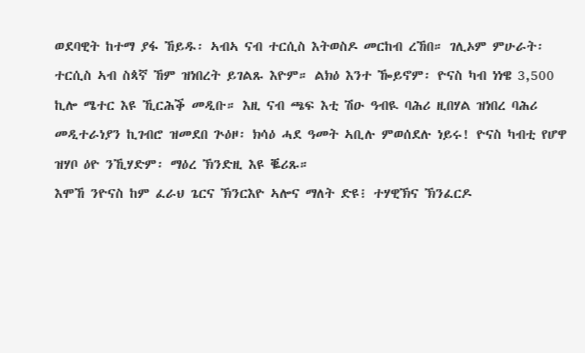ወደባዊት ከተማ ያፋ ኸይዱ፡ ኣብኣ ናብ ተርሲስ እትወስዶ መርከብ ረኸበ። ገሊኦም ምሁራት፡ ተርሲስ ኣብ ስጳኛ ኸም ዝነበረት ይገልጹ እዮም። ልክዕ እንተ ዀይኖም፡ ዮናስ ካብ ነነዌ 3,500 ኪሎ ሜተር እዩ ኺርሕቕ መዲቡ። እዚ ናብ ጫፍ እቲ ሽዑ ዓብዪ ባሕሪ ዚበሃል ዝነበረ ባሕሪ መዲተራነያን ኪገብሮ ዝመደበ ጕዕዞ፡ ክሳዕ ሓደ ዓመት ኣቢሉ ምወሰደሉ ነይሩ! ዮናስ ካብቲ የሆዋ ዝሃቦ ዕዮ ንኺሃድም፡ ማዕረ ኽንድዚ እዩ ቘሪጹ።
እሞኸ ንዮናስ ከም ፈራህ ጌርና ኽንርእዮ ኣሎና ማለት ድዩ፧ ተሃዊኽና ኽንፈርዶ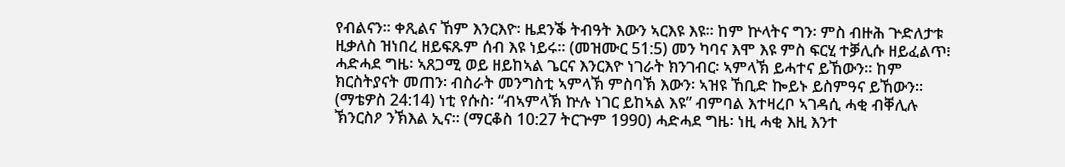የብልናን። ቀጺልና ኸም እንርእዮ፡ ዜደንቕ ትብዓት እውን ኣርእዩ እዩ። ከም ኵላትና ግን፡ ምስ ብዙሕ ጕድለታቱ ዚቃለስ ዝነበረ ዘይፍጹም ሰብ እዩ ነይሩ። (መዝሙር 51:5) መን ካባና እሞ እዩ ምስ ፍርሂ ተቓሊሱ ዘይፈልጥ፧
ሓድሓደ ግዜ፡ ኣጸጋሚ ወይ ዘይከኣል ጌርና እንርእዮ ነገራት ክንገብር፡ ኣምላኽ ይሓተና ይኸውን። ከም ክርስትያናት መጠን፡ ብስራት መንግስቲ ኣምላኽ ምስባኽ እውን፡ ኣዝዩ ኸቢድ ኰይኑ ይስምዓና ይኸውን። (ማቴዎስ 24:14) ነቲ የሱስ፡ “ብኣምላኽ ኵሉ ነገር ይከኣል እዩ” ብምባል እተዛረቦ ኣገዳሲ ሓቂ ብቐሊሉ ኽንርስዖ ንኽእል ኢና። (ማርቆስ 10:27 ትርጕም 1990) ሓድሓደ ግዜ፡ ነዚ ሓቂ እዚ እንተ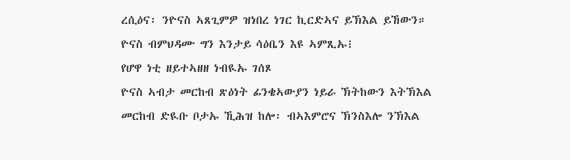ረሲዕና፡ ንዮናስ ኣጸጊምዎ ዝነበረ ነገር ኪርድኣና ይኽእል ይኸውን። ዮናስ ብምህዳሙ ግን እንታይ ሳዕቤን እዩ ኣምጺኡ፧
የሆዋ ነቲ ዘይተኣዘዘ ነብዪኡ ገሰጾ
ዮናስ ኣብታ መርከብ ጽዕነት ፊንቄኣውያን ነይራ ኽትከውን እትኽእል መርከብ ድዪቡ ቦታኡ ኺሕዝ ከሎ፡ ብኣእምሮና ኽንስእሎ ንኽእል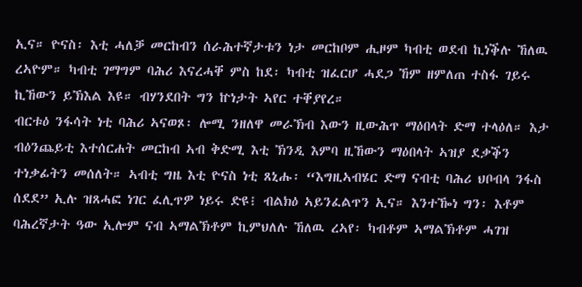ኢና። ዮናስ፡ እቲ ሓለቓ መርከብን ሰራሕተኛታቱን ነታ መርከቦም ሒዞም ካብቲ ወደብ ኪነቕሉ ኸለዉ ረኣዮም። ካብቲ ገማግም ባሕሪ እናረሓቐ ምስ ከደ፡ ካብቲ ዝፈርሆ ሓደጋ ኸም ዘምለጠ ተስፋ ገይሩ ኪኸውን ይኽእል እዩ። ብሃንደበት ግን ኵነታት ኣየር ተቐያየረ።
ብርቱዕ ንፋሳት ነቲ ባሕሪ ኣናወጾ፡ ሎሚ ንዘለዋ መራኽብ እውን ዚውሕጥ ማዕበላት ድማ ተላዕለ። እታ ብዕንጨይቲ እተሰርሐት መርከብ ኣብ ቅድሚ እቲ ኽንዲ እምባ ዚኸውን ማዕበላት ኣዝያ ደቃቕን ተነቃፊትን መሰለት። ኣብቲ ግዜ እቲ ዮናስ ነቲ ጸኒሑ፡ “እግዚኣብሄር ድማ ናብቲ ባሕሪ ህቦብላ ንፋስ ሰደደ” ኢሉ ዝጸሓፎ ነገር ፈሊጥዎ ነይሩ ድዩ፧ ብልክዕ ኣይንፈልጥን ኢና። እንተዀነ ግን፡ እቶም ባሕረኛታት ዓው ኢሎም ናብ ኣማልኽቶም ኪምህለሉ ኸለዉ ረኣየ፡ ካብቶም ኣማልኽቶም ሓገዝ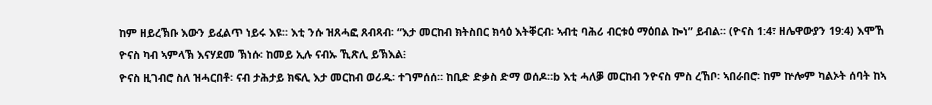ከም ዘይረኽቡ እውን ይፈልጥ ነይሩ እዩ። እቲ ንሱ ዝጸሓፎ ጸብጻብ፡ “እታ መርከብ ክትስበር ክሳዕ እትቐርብ፡ ኣብቲ ባሕሪ ብርቱዕ ማዕበል ኰነ” ይብል። (ዮናስ 1:4፣ ዘሌዋውያን 19:4) እሞኸ ዮናስ ካብ ኣምላኽ እናሃደመ ኽነሱ፡ ከመይ ኢሉ ናብኡ ኺጽሊ ይኽእል፧
ዮናስ ዚገብሮ ስለ ዝሓርበቶ፡ ናብ ታሕታይ ክፍሊ እታ መርከብ ወሪዱ፡ ተገምሰሰ። ከቢድ ድቃስ ድማ ወሰዶ።b እቲ ሓለቓ መርከብ ንዮናስ ምስ ረኸቦ፡ ኣበራበሮ፡ ከም ኵሎም ካልኦት ሰባት ከኣ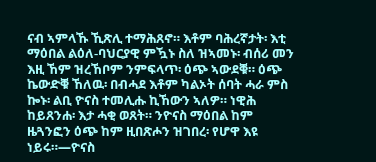ናብ ኣምላኹ ኺጽሊ ተማሕጸኖ። እቶም ባሕረኛታት፡ እቲ ማዕበል ልዕለ-ባህርያዊ ምዃኑ ስለ ዝኣመኑ፡ ብሰሪ መን እዚ ኸም ዝረኸቦም ንምፍላጥ፡ ዕጭ ኣውደቑ። ዕጭ ኬውድቑ ኸለዉ፡ በብሓደ እቶም ካልኦት ሰባት ሓራ ምስ ኰኑ፡ ልቢ ዮናስ ተመሊሑ ኪኸውን ኣለዎ። ነዊሕ ከይጸንሐ፡ እታ ሓቂ ወጸት። ንዮናስ ማዕበል ከም ዜጓንፎን ዕጭ ከም ዚበጽሖን ዝገበረ፡ የሆዋ እዩ ነይሩ።—ዮናስ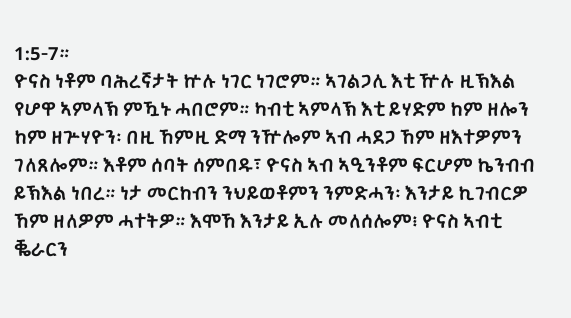1:5-7።
ዮናስ ነቶም ባሕረኛታት ኵሉ ነገር ነገሮም። ኣገልጋሊ እቲ ዅሉ ዚኽእል የሆዋ ኣምላኽ ምዃኑ ሓበሮም። ካብቲ ኣምላኽ እቲ ይሃድም ከም ዘሎን ከም ዘጕሃዮን፡ በዚ ኸምዚ ድማ ንዅሎም ኣብ ሓደጋ ኸም ዘእተዎምን ገለጸሎም። እቶም ሰባት ሰምበዱ፣ ዮናስ ኣብ ኣዒንቶም ፍርሆም ኬንብብ ይኽእል ነበረ። ነታ መርከብን ንህይወቶምን ንምድሓን፡ እንታይ ኪገብርዎ ኸም ዘለዎም ሓተትዎ። እሞኸ እንታይ ኢሉ መለሰሎም፧ ዮናስ ኣብቲ ቘራርን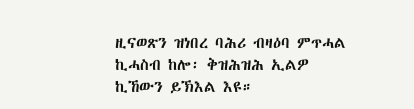ዚናወጽን ዝነበረ ባሕሪ ብዛዕባ ምጥሓል ኪሓስብ ከሎ፡ ቅዝሕዝሕ ኢልዎ ኪኸውን ይኽእል እዩ።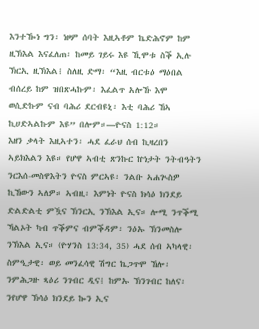እንተዀነ ግን፡ ነዞም ሰባት እዚኣቶም ኬድሕኖም ከም ዚኽእል እናፈለጠ፡ ከመይ ገይሩ እዩ ኺሞቱ ስቕ ኢሉ ኽርኢ ዚኽእል፧ ስለዚ ድማ፡ “እዚ ብርቱዕ ማዕበል ብሰረይ ከም ዝበጽሓኩም፡ እፈልጥ አሎኹ እሞ ወሲድኩም ናብ ባሕሪ ደርብዩኒ፡ እቲ ባሕሪ ኸኣ ኪሀድኣልኩም እዩ” በሎም።—ዮናስ 1:12።
እዘን ቃላት እዚኣተን፡ ሓደ ፈራህ ሰብ ኪዛረበን ኣይክእልን እዩ። የሆዋ ኣብቲ ጽንኩር ኵነታት ንትብዓትን ንርእሰ-መስዋእትን ዮናስ ምርኣዩ፡ ንልቡ ኣሐጒስዎ ኪኸውን ኣለዎ። ኣብዚ፡ እምነት ዮናስ ክሳዕ ክንደይ ድልድልቲ ምዃና ኽንርኢ ንኽእል ኢና። ሎሚ ንጥቕሚ ኻልኦት ካብ ጥቕምና ብምቕዳም፡ ንዕኡ ኽንመስሎ ንኽእል ኢና። (ዮሃንስ 13:34, 35) ሓደ ሰብ ኣካላዊ፡ ስምዒታዊ፡ ወይ መንፈሳዊ ሽግር ኬጋጥሞ ኸሎ፡ ንምሕጋዙ ጻዕሪ ንገብር ዲና፧ ከምኡ ኽንገብር ከለና፡ ንየሆዋ ኽሳዕ ክንደይ ኰን ኢና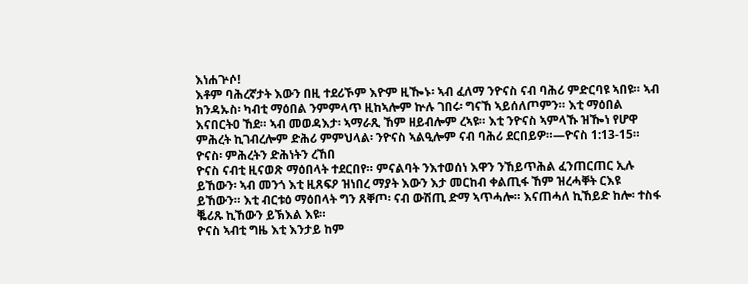እነሐጕሶ!
እቶም ባሕረኛታት እውን በዚ ተደሪኾም እዮም ዚዀኑ፡ ኣብ ፈለማ ንዮናስ ናብ ባሕሪ ምድርባዩ ኣበዩ። ኣብ ክንዳኡስ፡ ካብቲ ማዕበል ንምምላጥ ዚከኣሎም ኵሉ ገበሩ፡ ግናኸ ኣይሰለጦምን። እቲ ማዕበል እናበርትዐ ኸደ። ኣብ መወዳእታ፡ ኣማራጺ ኸም ዘይብሎም ረኣዩ። እቲ ንዮናስ ኣምላኹ ዝዀነ የሆዋ ምሕረት ኪገብረሎም ድሕሪ ምምህላል፡ ንዮናስ ኣልዒሎም ናብ ባሕሪ ደርበይዎ።—ዮናስ 1:13-15።
ዮናስ፡ ምሕረትን ድሕነትን ረኸበ
ዮናስ ናብቲ ዚናወጽ ማዕበላት ተደርበየ። ምናልባት ንእተወሰነ እዋን ንኸይጥሕል ፈንጠርጠር ኢሉ ይኸውን፡ ኣብ መንጎ እቲ ዚጸፍዖ ዝነበረ ማያት እውን እታ መርከብ ቀልጢፋ ኸም ዝረሓቐት ርእዩ ይኸውን። እቲ ብርቱዕ ማዕበላት ግን ጸቐጦ፡ ናብ ውሽጢ ድማ ኣጥሓሎ። እናጠሓለ ኪኸይድ ከሎ፡ ተስፋ ቘሪጹ ኪኸውን ይኽእል እዩ።
ዮናስ ኣብቲ ግዜ እቲ እንታይ ከም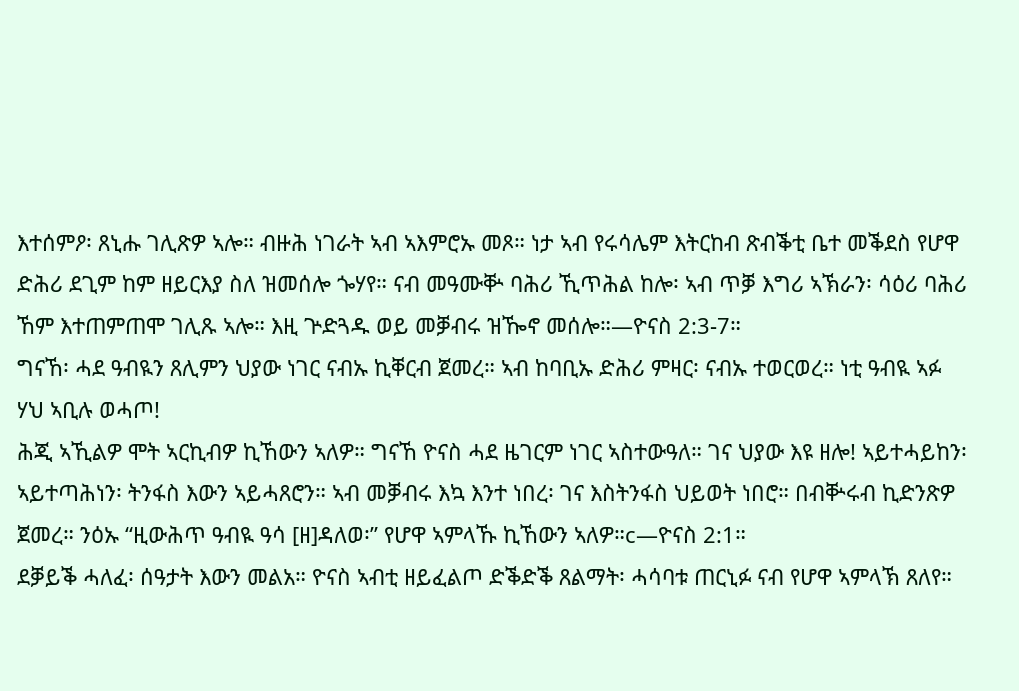እተሰምዖ፡ ጸኒሑ ገሊጽዎ ኣሎ። ብዙሕ ነገራት ኣብ ኣእምሮኡ መጾ። ነታ ኣብ የሩሳሌም እትርከብ ጽብቕቲ ቤተ መቕደስ የሆዋ ድሕሪ ደጊም ከም ዘይርእያ ስለ ዝመሰሎ ጐሃየ። ናብ መዓሙቝ ባሕሪ ኺጥሕል ከሎ፡ ኣብ ጥቓ እግሪ ኣኽራን፡ ሳዕሪ ባሕሪ ኸም እተጠምጠሞ ገሊጹ ኣሎ። እዚ ጕድጓዱ ወይ መቓብሩ ዝዀኖ መሰሎ።—ዮናስ 2:3-7።
ግናኸ፡ ሓደ ዓብዪን ጸሊምን ህያው ነገር ናብኡ ኪቐርብ ጀመረ። ኣብ ከባቢኡ ድሕሪ ምዛር፡ ናብኡ ተወርወረ። ነቲ ዓብዪ ኣፉ ሃህ ኣቢሉ ወሓጦ!
ሕጂ ኣኺልዎ ሞት ኣርኪብዎ ኪኸውን ኣለዎ። ግናኸ ዮናስ ሓደ ዜገርም ነገር ኣስተውዓለ። ገና ህያው እዩ ዘሎ! ኣይተሓይከን፡ ኣይተጣሕነን፡ ትንፋስ እውን ኣይሓጸሮን። ኣብ መቓብሩ እኳ እንተ ነበረ፡ ገና እስትንፋስ ህይወት ነበሮ። በብቝሩብ ኪድንጽዎ ጀመረ። ንዕኡ “ዚውሕጥ ዓብዪ ዓሳ [ዘ]ዳለወ፡” የሆዋ ኣምላኹ ኪኸውን ኣለዎ።c—ዮናስ 2:1።
ደቓይቕ ሓለፈ፡ ሰዓታት እውን መልአ። ዮናስ ኣብቲ ዘይፈልጦ ድቕድቕ ጸልማት፡ ሓሳባቱ ጠርኒፉ ናብ የሆዋ ኣምላኽ ጸለየ።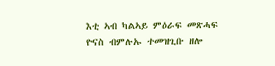እቲ ኣብ ካልኣይ ምዕራፍ መጽሓፍ ዮናስ ብምሉኡ ተመዝጊቡ ዘሎ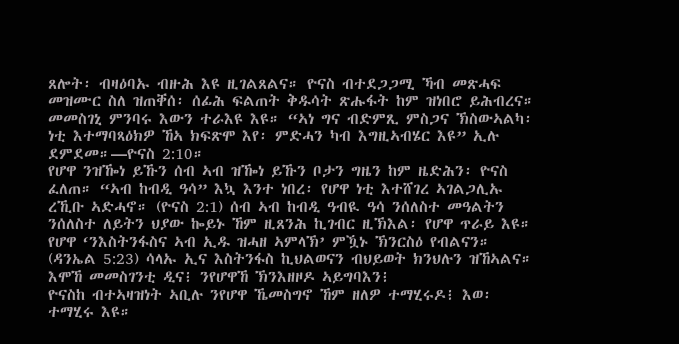ጸሎት፡ ብዛዕባኡ ብዙሕ እዩ ዚገልጸልና። ዮናስ ብተደጋጋሚ ኻብ መጽሓፍ መዝሙር ስለ ዝጠቐሰ፡ ሰፊሕ ፍልጠት ቅዱሳት ጽሑፋት ከም ዝነበሮ ይሕብረና። መመስገኒ ምንባሩ እውን ተራእዩ እዩ። “ኣነ ግና ብድምጺ ምስጋና ኽስውኣልካ፡ ነቲ እተማባጻዕክዎ ኸኣ ክፍጽሞ እየ፡ ምድሓን ካብ እግዚኣብሄር እዩ” ኢሉ ደምደመ።—ዮናስ 2:10።
የሆዋ ንዝዀነ ይኹን ሰብ ኣብ ዝዀነ ይኹን ቦታን ግዜን ከም ዜድሕን፡ ዮናስ ፈለጠ። “ኣብ ከብዲ ዓሳ” እኳ እንተ ነበረ፡ የሆዋ ነቲ እተሸገረ ኣገልጋሊኡ ረኺቡ ኣድሓኖ። (ዮናስ 2:1) ሰብ ኣብ ከብዲ ዓብዪ ዓሳ ንሰለስተ መዓልትን ንሰለስተ ለይትን ህያው ኰይኑ ኸም ዚጸንሕ ኪገብር ዚኽእል፡ የሆዋ ጥራይ እዩ። የሆዋ ‘ንእስትንፋስና ኣብ ኢዱ ዝሓዘ ኣምላኽ’ ምዃኑ ኽንርስዕ የብልናን። (ዳንኤል 5:23) ሳላኡ ኢና እስትንፋስ ኪህልወናን ብህይወት ክንህሉን ዝኸኣልና። እሞኸ መመስገንቲ ዲና፧ ንየሆዋኸ ኽንእዘዞዶ ኣይግባእን፧
ዮናስከ ብተኣዛዝነት ኣቢሉ ንየሆዋ ኼመስግኖ ኸም ዘለዎ ተማሂሩዶ፧ እወ፡ ተማሂሩ እዩ።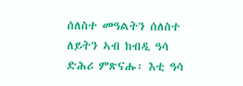ሰለስተ መዓልትን ሰለስተ ለይትን ኣብ ከብዲ ዓሳ ድሕሪ ምጽናሑ፡ እቲ ዓሳ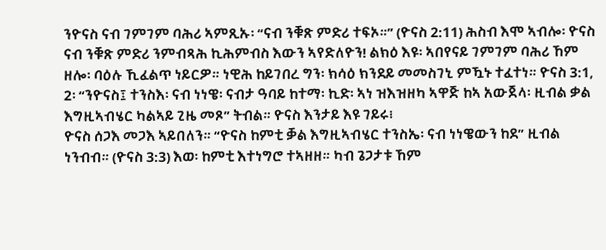ንዮናስ ናብ ገምገም ባሕሪ ኣምጺኡ፡ “ናብ ንቑጽ ምድሪ ተፍኦ።” (ዮናስ 2:11) ሕስብ እሞ ኣብሎ፡ ዮናስ ናብ ንቑጽ ምድሪ ንምብጻሕ ኪሕምብስ እውን ኣየድለዮን! ልክዕ እዩ፡ ኣበየናይ ገምገም ባሕሪ ኸም ዘሎ፡ ባዕሉ ኺፈልጥ ነይርዎ። ነዊሕ ከይገበረ ግን፡ ክሳዕ ክንደይ መመስገኒ ምዃኑ ተፈተነ። ዮናስ 3:1, 2፡ “ንዮናስ፤ ተንስእ፡ ናብ ነነዌ፡ ናብታ ዓባይ ከተማ፡ ኪድ፡ ኣነ ዝእዝዘካ ኣዋጅ ከኣ አውጀላ፡ ዚብል ቃል እግዚኣብሄር ካልኣይ ጊዜ መጾ” ትብል። ዮናስ እንታይ እዩ ገይሩ፧
ዮናስ ሰጋእ መጋእ ኣይበለን። “ዮናስ ከምቲ ቓል እግዚኣብሄር ተንስኤ፡ ናብ ነነዌውን ከደ” ዚብል ነንብብ። (ዮናስ 3:3) እወ፡ ከምቲ እተነግሮ ተኣዘዘ። ካብ ጌጋታቱ ኸም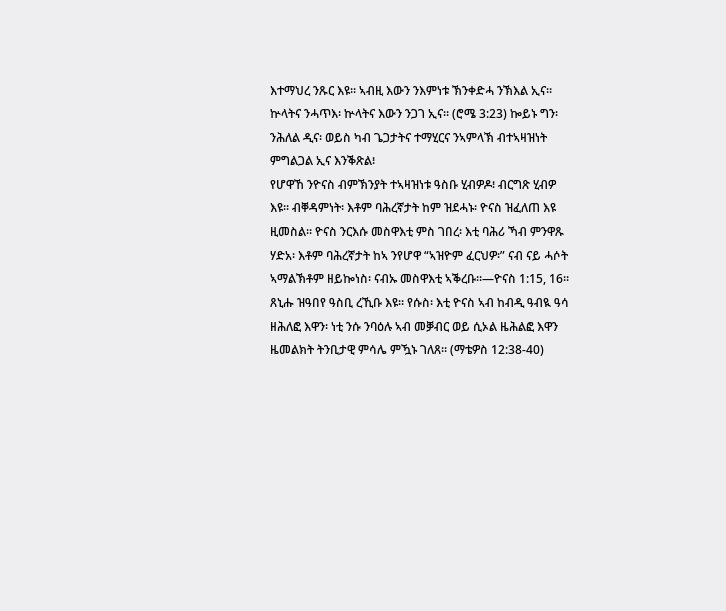እተማህረ ንጹር እዩ። ኣብዚ እውን ንእምነቱ ኽንቀድሓ ንኽእል ኢና። ኵላትና ንሓጥእ፡ ኵላትና እውን ንጋገ ኢና። (ሮሜ 3:23) ኰይኑ ግን፡ ንሕለል ዲና፡ ወይስ ካብ ጌጋታትና ተማሂርና ንኣምላኽ ብተኣዛዝነት ምግልጋል ኢና እንቕጽል፧
የሆዋኸ ንዮናስ ብምኽንያት ተኣዛዝነቱ ዓስቡ ሂብዎዶ፧ ብርግጽ ሂብዎ እዩ። ብቐዳምነት፡ እቶም ባሕረኛታት ከም ዝደሓኑ፡ ዮናስ ዝፈለጠ እዩ ዚመስል። ዮናስ ንርእሱ መስዋእቲ ምስ ገበረ፡ እቲ ባሕሪ ኻብ ምንዋጹ ሃድአ፡ እቶም ባሕረኛታት ከኣ ንየሆዋ “ኣዝዮም ፈርህዎ፡” ናብ ናይ ሓሶት ኣማልኽቶም ዘይኰነስ፡ ናብኡ መስዋእቲ ኣቕረቡ።—ዮናስ 1:15, 16።
ጸኒሑ ዝዓበየ ዓስቢ ረኺቡ እዩ። የሱስ፡ እቲ ዮናስ ኣብ ከብዲ ዓብዪ ዓሳ ዘሕለፎ እዋን፡ ነቲ ንሱ ንባዕሉ ኣብ መቓብር ወይ ሲኦል ዜሕልፎ እዋን ዜመልክት ትንቢታዊ ምሳሌ ምዃኑ ገለጸ። (ማቴዎስ 12:38-40)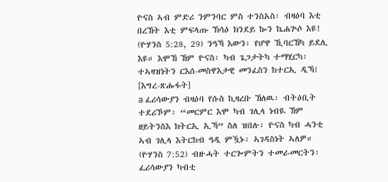ዮናስ ኣብ ምድሪ ንምንባር ምስ ተንስአስ፡ ብዛዕባ እቲ በረኸት እቲ ምፍላጡ ኽሳዕ ክንደይ ኰን ኬሐጕሶ እዩ! (ዮሃንስ 5:28, 29) ንዓኻ እውን፡ የሆዋ ኺባርኸካ ይደሊ እዩ። እሞኸ ኸም ዮናስ፡ ካብ ጌጋታትካ ተማሂርካ፡ ተኣዛዝነትን ርእሰ-መስዋእታዊ መንፈስን ከተርኢ ዲኻ፧
[እግረ-ጽሑፋት]
a ፈሪሳውያን ብዛዕባ የሱስ ኪዛረቡ ኸለዉ፡ ብትዕቢት ተደሪኾም፡ “መርምር እሞ ካብ ገሊላ ነብዪ ኸም ዘይትንስእ ክትርኢ ኢኻ” ስለ ዝበሉ፡ ዮናስ ካብ ሓንቲ ኣብ ገሊላ እትርከብ ዓዲ ምዃኑ፡ ኣገዳስነት ኣለዎ። (ዮሃንስ 7:52) ብዙሓት ተርጐምትን ተመራመርትን፡ ፈሪሳውያን ካብቲ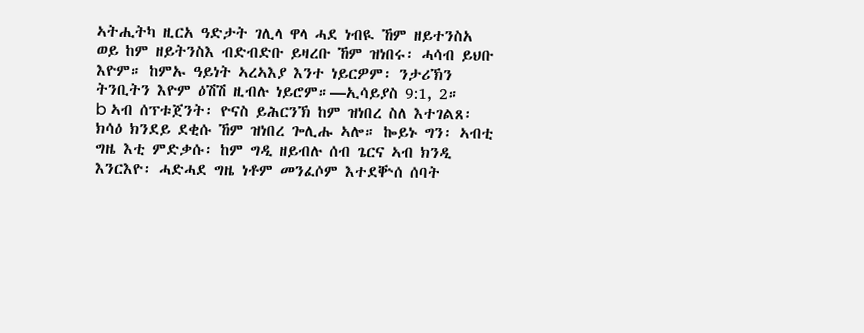ኣትሒትካ ዚርአ ዓድታት ገሊላ ዋላ ሓደ ነብዪ ኸም ዘይተንስአ ወይ ከም ዘይትንስእ ብድብድቡ ይዛረቡ ኸም ዝነበሩ፡ ሓሳብ ይህቡ እዮም። ከምኡ ዓይነት ኣረኣእያ እንተ ነይርዎም፡ ንታሪኽን ትንቢትን እዮም ዕሽሽ ዚብሉ ነይሮም።—ኢሳይያስ 9:1, 2።
b ኣብ ሰፕቱጀንት፡ ዮናስ ይሕርንኽ ከም ዝነበረ ስለ እተገልጸ፡ ክሳዕ ክንደይ ደቂሱ ኸም ዝነበረ ጐሊሑ ኣሎ። ኰይኑ ግን፡ ኣብቲ ግዜ እቲ ምድቃሱ፡ ከም ግዲ ዘይብሉ ሰብ ጌርና ኣብ ክንዲ እንርእዮ፡ ሓድሓደ ግዜ ነቶም መንፈሶም እተደቝሰ ሰባት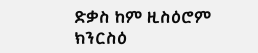ድቃስ ከም ዚስዕሮም ክንርስዕ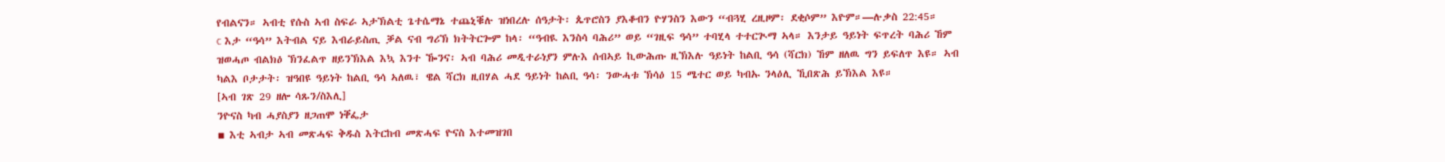የብልናን። ኣብቲ የሱስ ኣብ ስፍራ ኣታኽልቲ ጌተሴማኔ ተጨኒቑሉ ዝነበረሉ ሰዓታት፡ ጴጥሮስን ያእቆብን ዮሃንስን እውን “ብጓሂ ረዚዞም፡ ደቂሶም” እዮም።—ሉቃስ 22:45።
c እታ “ዓሳ” እትብል ናይ እብራይስጢ ቓል ናብ ግሪኽ ክትትርጐም ከላ፡ “ዓብዪ እንስሳ ባሕሪ” ወይ “ገዚፍ ዓሳ” ተባሂላ ተተርጒማ ኣላ። እንታይ ዓይነት ፍጥረት ባሕሪ ኸም ዝወሓጦ ብልክዕ ኽንፈልጥ ዘይንኽእል እኳ እንተ ዀንና፡ ኣብ ባሕሪ መዲተራነያን ምሉእ ሰብኣይ ኪውሕጡ ዚኽእሉ ዓይነት ከልቢ ዓሳ (ሻርክ) ኸም ዘለዉ ግን ይፍለጥ እዩ። ኣብ ካልእ ቦታታት፡ ዝዓበዩ ዓይነት ከልቢ ዓሳ ኣለዉ፣ ዌል ሻርክ ዚበሃል ሓደ ዓይነት ከልቢ ዓሳ፡ ንውሓቱ ኽሳዕ 15 ሜተር ወይ ካብኡ ንላዕሊ ኺበጽሕ ይኽእል እዩ።
[ኣብ ገጽ 29 ዘሎ ሳጹን/ስእሊ]
ንዮናስ ካብ ሓያስያን ዘጋጠሞ ነቐፌታ
▪ እቲ ኣብታ ኣብ መጽሓፍ ቅዱስ እትርከብ መጽሓፍ ዮናስ እተመዝገበ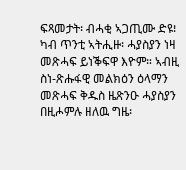ፍጻመታት፡ ብሓቂ ኣጋጢሙ ድዩ፧ ካብ ጥንቲ ኣትሒዙ፡ ሓያስያን ነዛ መጽሓፍ ይነቕፍዋ እዮም። ኣብዚ ስነ-ጽሑፋዊ መልክዕን ዕላማን መጽሓፍ ቅዱስ ዜጽንዑ ሓያስያን በዚሖምሉ ዘለዉ ግዜ፡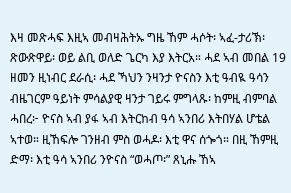እዛ መጽሓፍ እዚኣ መብዛሕትኡ ግዜ ኸም ሓሶት፡ ኣፈ-ታሪኽ፡ ጽውጽዋይ፡ ወይ ልቢ ወለድ ጌርካ እያ እትርአ። ሓደ ኣብ መበል 19 ዘመን ዚነብር ደራሲ፡ ሓደ ኻህን ንዛንታ ዮናስን እቲ ዓብዪ ዓሳን ብዜገርም ዓይነት ምሳልያዊ ዛንታ ገይሩ ምግላጹ፡ ከምዚ ብምባል ሓበረ፦ ዮናስ ኣብ ያፋ ኣብ እትርከብ ዓሳ ኣንበሪ እትበሃል ሆቴል ኣተወ። ዚኸፍሎ ገንዘብ ምስ ወሓዶ፡ እቲ ዋና ሰጐጎ። በዚ ኸምዚ ድማ፡ እቲ ዓሳ ኣንበሪ ንዮናስ “ወሓጦ፡” ጸኒሑ ኸኣ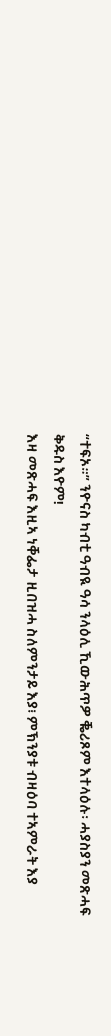“ተፍኦ።” ንዮናስ ካብቲ ዓብዪ ዓሳ ንላዕሊ ኺውሕጥዎ ቘሪጾም እተላዕሉ፡ ሓያስያን መጽሓፍ ቅዱስ እዮም!
እዛ መጽሓፍ እዚኣ ነቐፌታ ዚበዝሓ ስለምንታይ እያ፧ ምኽንያቱ ብዛዕባ ተኣምራት እያ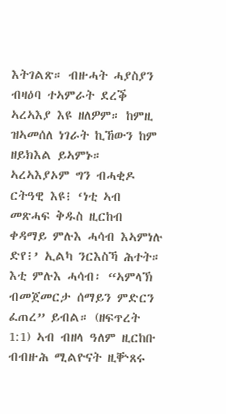እትገልጽ። ብዙሓት ሓያስያን ብዛዕባ ተኣምራት ደረቕ ኣረኣእያ እዩ ዘለዎም። ከምዚ ዝኣመሰለ ነገራት ኪኸውን ከም ዘይክእል ይኣምኑ። ኣረኣእያኦም ግን ብሓቂዶ ርትዓዊ እዩ፧ ‘ነቲ ኣብ መጽሓፍ ቅዱስ ዚርከብ ቀዳማይ ምሉእ ሓሳብ እኣምነሉ ድየ፧’ ኢልካ ንርእስኻ ሕተት። እቲ ምሉእ ሓሳብ፡ “ኣምላኽ ብመጀመርታ ሰማይን ምድርን ፈጠረ” ይብል። (ዘፍጥረት 1:1) ኣብ ብዘላ ዓለም ዚርከቡ ብብዙሕ ሚልዮናት ዚቝጸሩ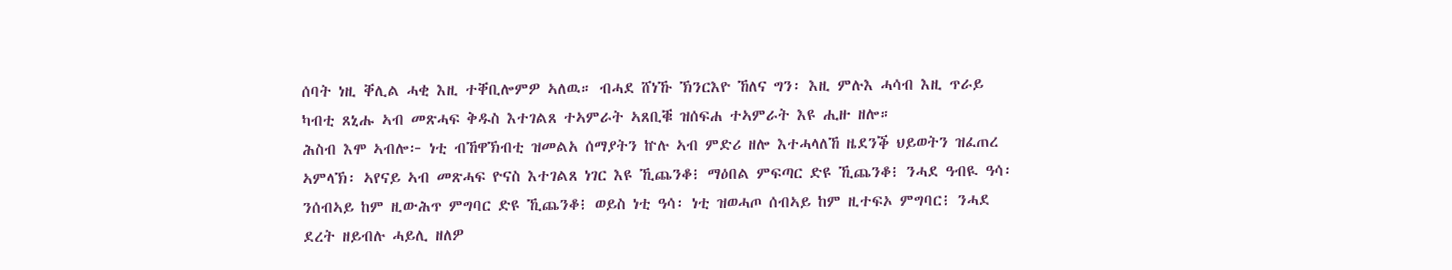ሰባት ነዚ ቐሊል ሓቂ እዚ ተቐቢሎምዎ ኣለዉ። ብሓደ ሸነኹ ኽንርእዮ ኸለና ግን፡ እዚ ምሉእ ሓሳብ እዚ ጥራይ ካብቲ ጸኒሑ ኣብ መጽሓፍ ቅዱስ እተገልጸ ተኣምራት ኣጸቢቑ ዝሰፍሐ ተኣምራት እዩ ሒዙ ዘሎ።
ሕስብ እሞ ኣብሎ፦ ነቲ ብኸዋኽብቲ ዝመልአ ሰማያትን ኵሉ ኣብ ምድሪ ዘሎ እተሓላለኸ ዜደንቕ ህይወትን ዝፈጠረ ኣምላኽ፡ ኣየናይ ኣብ መጽሓፍ ዮናስ እተገልጸ ነገር እዩ ኺጨንቆ፧ ማዕበል ምፍጣር ድዩ ኺጨንቆ፧ ንሓደ ዓብዪ ዓሳ፡ ንሰብኣይ ከም ዚውሕጥ ምግባር ድዩ ኺጨንቆ፧ ወይስ ነቲ ዓሳ፡ ነቲ ዝወሓጦ ሰብኣይ ከም ዚተፍኦ ምግባር፧ ንሓደ ደረት ዘይብሉ ሓይሊ ዘለዎ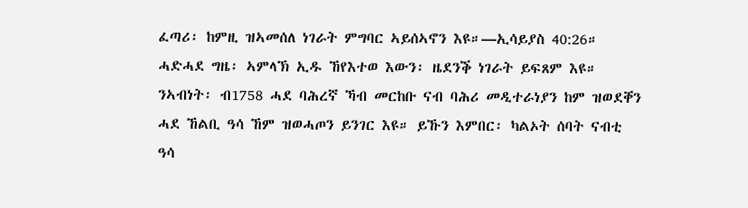ፈጣሪ፡ ከምዚ ዝኣመሰለ ነገራት ምግባር ኣይሰኣኖን እዩ።—ኢሳይያስ 40:26።
ሓድሓደ ግዜ፡ ኣምላኽ ኢዱ ኸየእተወ እውን፡ ዜደንቕ ነገራት ይፍጸም እዩ። ንኣብነት፡ ብ1758 ሓደ ባሕረኛ ኻብ መርከቡ ናብ ባሕሪ መዲተራነያን ከም ዝወደቐን ሓደ ኸልቢ ዓሳ ኸም ዝወሓጦን ይንገር እዩ። ይኹን እምበር፡ ካልኦት ሰባት ናብቲ ዓሳ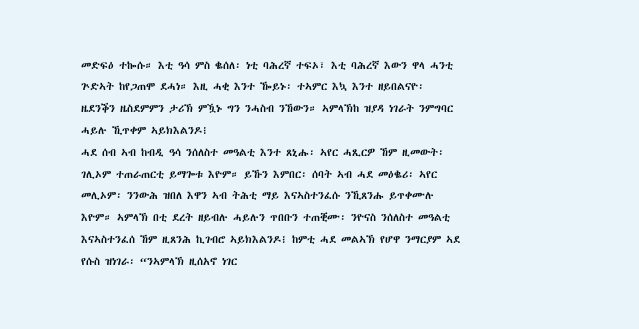መድፍዕ ተኰሱ። እቲ ዓሳ ምስ ቈሰለ፡ ነቲ ባሕረኛ ተፍኦ፣ እቲ ባሕረኛ እውን ዋላ ሓንቲ ጕድኣት ከየጋጠሞ ደሓነ። እዚ ሓቂ እንተ ዀይኑ፡ ተኣምር እኳ እንተ ዘይበልናዮ፡ ዜደንቕን ዜስደምምን ታሪኽ ምዃኑ ግን ንሓስብ ንኸውን። ኣምላኽከ ዝያዳ ነገራት ንምግባር ሓይሉ ኺጥቀም ኣይክእልንዶ፧
ሓደ ሰብ ኣብ ከብዲ ዓሳ ንሰለስተ መዓልቲ እንተ ጸኒሑ፡ ኣየር ሓጺርዎ ኸም ዚመውት፡ ገሊኦም ተጠራጠርቲ ይማጐቱ እዮም። ይኹን እምበር፡ ሰባት ኣብ ሓደ መዕቈሪ፡ ኣየር መሊኦም፡ ንንውሕ ዝበለ እዋን ኣብ ትሕቲ ማይ እናኣስተንፈሱ ንኺጸንሑ ይጥቀሙሉ እዮም። ኣምላኽ በቲ ደረት ዘይብሉ ሓይሉን ጥበቡን ተጠቒሙ፡ ንዮናስ ንሰለስተ መዓልቲ እናኣስተንፈሰ ኸም ዚጸንሕ ኪገብሮ ኣይክእልንዶ፧ ከምቲ ሓደ መልኣኽ የሆዋ ንማርያም ኣደ የሱስ ዝነገራ፡ “ንኣምላኽ ዚሰአኖ ነገር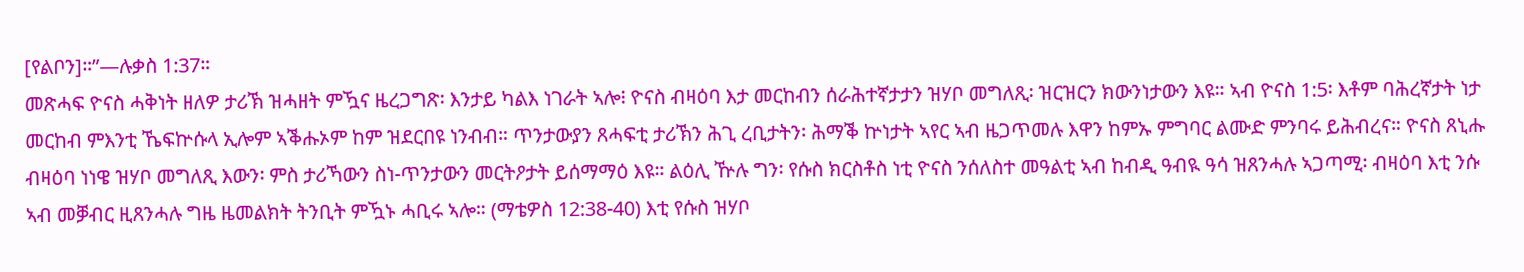[የልቦን]።”—ሉቃስ 1:37።
መጽሓፍ ዮናስ ሓቅነት ዘለዎ ታሪኽ ዝሓዘት ምዃና ዜረጋግጽ፡ እንታይ ካልእ ነገራት ኣሎ፧ ዮናስ ብዛዕባ እታ መርከብን ሰራሕተኛታታን ዝሃቦ መግለጺ፡ ዝርዝርን ክውንነታውን እዩ። ኣብ ዮናስ 1:5፡ እቶም ባሕረኛታት ነታ መርከብ ምእንቲ ኼፍኵሱላ ኢሎም ኣቕሑኦም ከም ዝደርበዩ ነንብብ። ጥንታውያን ጸሓፍቲ ታሪኽን ሕጊ ረቢታትን፡ ሕማቕ ኵነታት ኣየር ኣብ ዜጋጥመሉ እዋን ከምኡ ምግባር ልሙድ ምንባሩ ይሕብረና። ዮናስ ጸኒሑ ብዛዕባ ነነዌ ዝሃቦ መግለጺ እውን፡ ምስ ታሪኻውን ስነ-ጥንታውን መርትዖታት ይሰማማዕ እዩ። ልዕሊ ዅሉ ግን፡ የሱስ ክርስቶስ ነቲ ዮናስ ንሰለስተ መዓልቲ ኣብ ከብዲ ዓብዪ ዓሳ ዝጸንሓሉ ኣጋጣሚ፡ ብዛዕባ እቲ ንሱ ኣብ መቓብር ዚጸንሓሉ ግዜ ዜመልክት ትንቢት ምዃኑ ሓቢሩ ኣሎ። (ማቴዎስ 12:38-40) እቲ የሱስ ዝሃቦ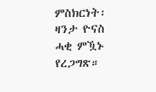ምስክርነት፡ ዛንታ ዮናስ ሓቂ ምዃኑ የረጋግጽ።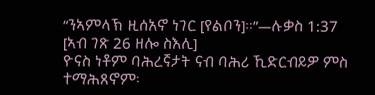“ንኣምላኽ ዚሰአኖ ነገር [የልቦን]።”—ሉቃስ 1:37
[ኣብ ገጽ 26 ዘሎ ስእሊ]
ዮናስ ነቶም ባሕረኛታት ናብ ባሕሪ ኺድርብይዎ ምስ ተማሕጸኖም፡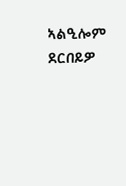ኣልዒሎም ደርበይዎ